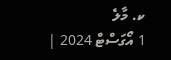ކ. މާލެ
1 އޯގަސްޓް 2024 |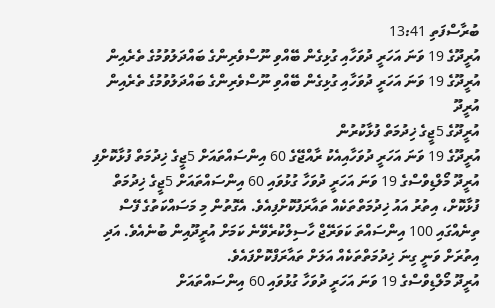ބުރާސްފަތި 13:41
އުރީދޫގެ 19 ވަނަ އަހަރީ ދުވަހާއި ގުޅިގެން ބޭއްވި ނޫސްވެރިންގެ ބައްދަލުވުމުގެ ތެރެއިން
އުރީދޫގެ 19 ވަނަ އަހަރީ ދުވަހާއި ގުޅިގެން ބޭއްވި ނޫސްވެރިންގެ ބައްދަލުވުމުގެ ތެރެއިން
އުރީދޫ
އުރީދޫގެ 5ޖީގެ ޚިދުމަތް ފުޅާކުރުން
އުރީދޫގެ 19 ވަނަ އަހަރީ ދުވަހާއިއެކު ރާއްޖޭގެ 60 އިންސައްތައަށް 5ޖީގެ ޚިދުމަތް ފުޅާކޮށްފި
އުރީދޫ މޯލްޑިވްސްގެ 19 ވަނަ އަހަރީ ދުވަހާ ގުޅުވައި 60 އިންސައްތައަށް 5ޖީގެ ޚިދުމަތް ފުޅާކޮށް، އިތުރު އައު ޚިދުމަތްތަކެއް ތައާރަފުކޮށްފިއެވެ. އެގޮތުން މި މަސައްކަތުގެ ފޭސް ތިނެއްގައި 100 އިންސައްތަ ކަވަރޭޖް ހާސިލްކުރެވޭނެ ކަމަށް އުރީދޫއިން ބުނެއެވެ. އަދި އިތުރަށް ވަނީ ގިނަ ޚިދުމަތްތަކެއް އަލަށް ތައާރަފްކޮށްފައެވެ.
އުރީދޫ މޯލްޑިވްސްގެ 19 ވަނަ އަހަރީ ދުވަހާ ގުޅުވައި 60 އިންސައްތައަށް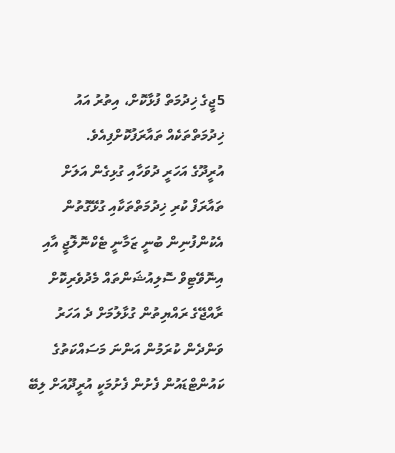5ޖީގެ ޚިދުމަތް ފުޅާކޮށް، އިތުރު އައު ޚިދުމަތްތަކެއް ތައާރަފުކޮށްފިއެވެ.
އުރީދޫގެ އަހަރީ ދުވަހާއި ގުޅިގެން އަލަށް ތައާރަފް ކުރި ޚިދުމަތްތަކާއި ގުޅޭގޮތުން އެކުންފުނިން ބުނީ ޒަމާނީ ޓެކްނޮލޮޖީ އާއި އިނޮވޭޓިވް ސޮލިއުޝަންތައް މެދުވެރިކޮށް ރާއްޖޭގެ ރައްޔިތުން ގުޅާލުމަށް ދެ އަހަރު ވަންދެން ކުރަމުން އަންނަ މަސައްކަތުގެ ކައުންޓްޑައުން ފެށުން ފެށުމަކީ އުރީދޫއަށް ލިބޭ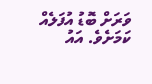ވަރަށް ބޮޑު އުފަލެއް ކަމަށެވެ. އައު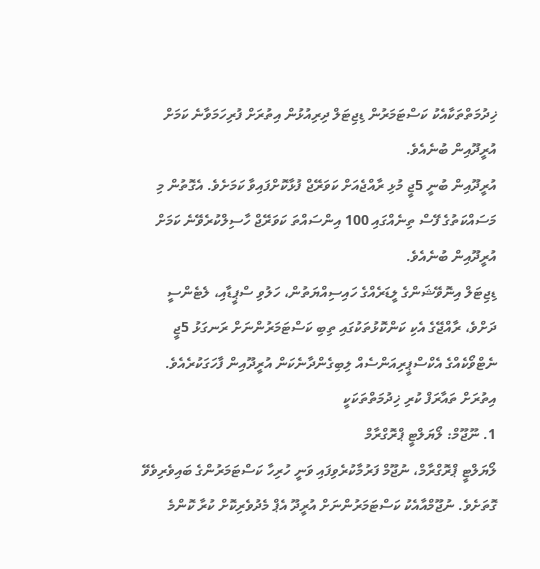ޚިދުމަތްތަކާއެކު ކަސްޓަމަރުން ޑިޖިޓަލް ދިރިއުޅުން އިތުރަށް ފުރިހަމަވާނެ ކަމަށް އުރީދޫއިން ބުނެއެވެ.
އުރީދޫއިން ބުނީ 5ޖީ މުޅި ރާއްޖެއަށް ކަވަރޭޖް ފުޅާކޮށްފައިވާ ކަމަށެވެ. އެގޮތުން މި މަސައްކަތުގެ ފޭސް ތިނެއްގައި 100 އިންސައްތަ ކަވަރޭޖް ހާސިލްކުރެވޭނެ ކަމަށް އުރީދޫއިން ބުނެއެވެ.
ޑިޖިޓަލް އިނޮވޭޝަންގެ ލީޑަރެއްގެ ހައިސިއްޔަތުން، ހަލުވި ސްޕީޑާއި، ލެޓެންސީ ދަށްވެ، ރާއްޖޭގެ އެކި ކަންކޮޅުތަކުގައި ތިބި ކަސްޓަމަރުންނަށް ރަނގަޅު 5ޖީ ނެޓްވޯކެއްގެ އެކްސްޕީރިއަންސެއް ލިބިގެންދާނެކަން އުރީދޫއިން ފާހަގަކުރެއެވެ.
އިތުރަށް ތައާރަފް ކުރި ޚިދުމަތްތަކަކީ
1. ނޫޖޫމް: ލޯޔަލްޓީ ޕްރޮގްރާމް
ލޯޔަލްޓީ ޕްރޮގްރާމް، ނުޖޫމް ފަރުމާކުރެވިފައި ވަނީ ހުރިހާ ކަސްޓަމަރުންގެ ބައިވެރިވެވޭ ގޮތަށެވެ. ނުޖޫމްއާއެކު ކަސްޓަމަރުންނަށް އުރީދޫ އެޕް މެދުވެރިކޮށް ކުރާ ކޮންމެ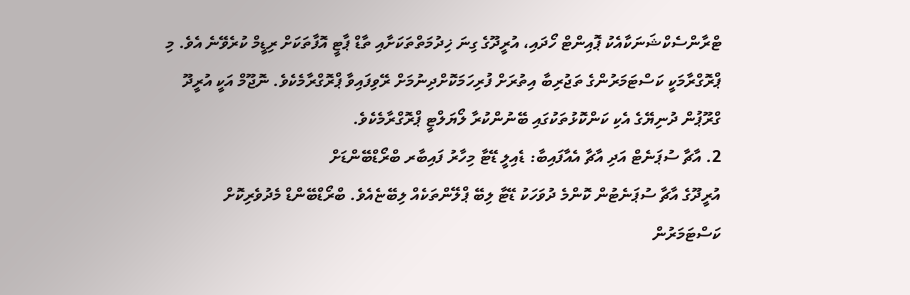ޓްރާންސެކްޝަނަކާއެކު ޕޮއިންޓް ހޯދައި، އުރީދޫގެ ގިނަ ޚިދުމަތްތަކަށާއި ތާޑް ޕާޓީ އޮފާތަކަށް ރިޑީމް ކުރެވޭނެ އެވެ. މި ޕްރޮގްރާމަކީ ކަސްޓަމަރުންގެ ތަޖުރިބާ އިތުރަށް ފުރިހަމަކޮށްދިނުމަށް ރޭވިފައިވާ ޕްރޮގްރާމެކެވެ. ނޮޖޫމް އަކީ އުރީދޫ ގްރޫޕުން ދުނިޔޭގެ އެކި ކަންކޮޅުތަކުގައި ބޭނުންކުރާ ލޯޔަލްޓީ ޕްރޮގްރާމެކެވެ.
2. އާޗާ ސުޕަނެޓް އަދި އާޗާ އެއާފައިބާ: ޑެއިލީ ޑޭޓާ މިހާރު ފައިބާރ ބްރޯޑްބޭންޑަށް
އުރީދޫގެ އާޗާ ސުޕަނެޓުން ކޮންމެ ދުވަހަކު ޑޭޓާ ލިބޭ ޕްލޭންތަކެއް ލިބޭޏެއެވެ. ބްރޯޑްބޭންޑް މެދުވެރިކޮށް ކަސްޓަމަރުން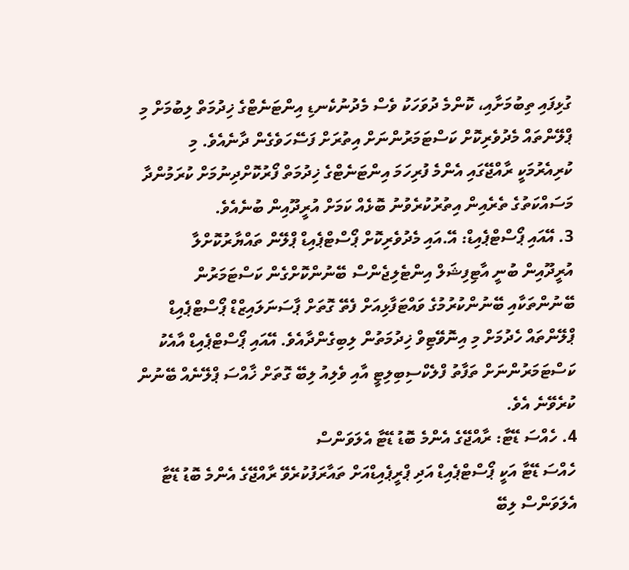ގުޅިފައި ތިބުމަށާއި، ކޮންމެ ދުވަހަކު ވެސް މެދުނުކެނޑި އިންޓަނެޓްގެ ޚިދުމަތް ލިބުމަށް މި ޕްލޭންތައް މެދުވެރިކޮށް ކަސްޓަމަރުންނަށް އިތުރަށް ފަސޭހަވެގެން ދާނެއެވެ. މި ކުރިއެރުމަކީ ރާއްޖޭގައި އެންމެ ފުރިހަމަ އިންޓަނެޓްގެ ޚިދުމަތް ފޯރުކޮށްދިނުމަށް ކުރަމުންދާ މަސައްކަތުގެ ތެރެއިން އިތުރުކުރެވުނު ބޮޅެއް ކަމަށް އުރީދޫއިން ބުނެއެވެ.
3. އޭއައި ޕޯސްޓްޕެއިޑް: އޭ.އައި މެދުވެރިކޮށް ޕޯސްޓްޕެއިޑް ޕްލޭން ތައްޔާރުކޮށްލާ
އުރީދޫއިން ބުނީ އާޓިފިޝަލް އިންޓެލިޖެންސް ބޭނުންކޮށްގެން ކަސްޓަމަރުން ބޭނުންތަކާއި ބޭނުންކުރުމުގެ ވައްޓަފާޅިއަށް ފެތޭ ގޮތަށް ޕާސަނަލައިޒްޑް ޕޯސްޓްޕެއިޑް ޕްލޭންތައް ހެދުމަށް މި އިނޮވޭޓިވް ޚިދުމަތުން ލިބިގެންދާއެވެ. އޭއައި ޕޯސްޓްޕެއިޑް އާއެކު ކަސްޓަމަރުންނަށް ތަފާތު ފްލެކްސިބިލިޓީ އާއި ވެލިއު ލިބޭ ގޮތަށް ޚާއްސަ ޕްލޭނެއް ބޭނުން ކުރެވޭނެ އެވެ.
4. ހެއްސަ ޑޭޓާ: ރާއްޖޭގެ އެންމެ ބޮޑު ޑޭޓާ އެލަވަންސް
ހެއްސަ ޑޭޓާ އަކީ ޕޯސްޓްޕެއިޑް އަދި ޕްރީޕެއިޑްއަށް ތައާރަފުކުރެވޭ ރާއްޖޭގެ އެންމެ ބޮޑު ޑޭޓާ އެލަވަންސް ލިބޭ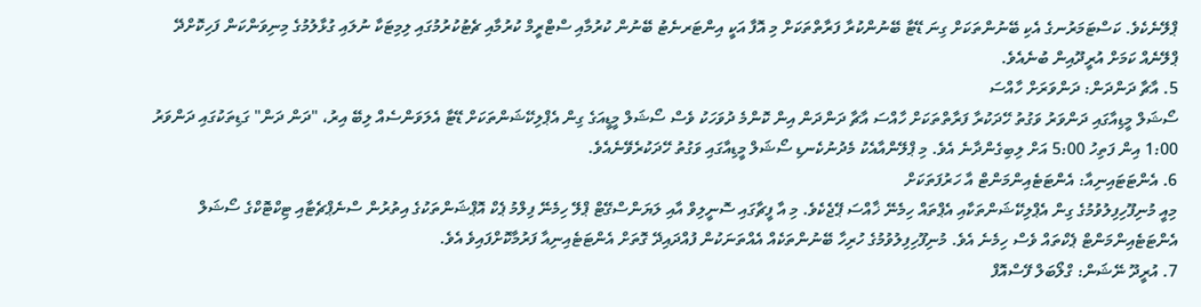ޕްލޭނެކެވެ. ކަސްޓަމަރުނގެ އެކި ބޭނުންތަކަށް ގިނަ ޑޭޓާ ބޭނުންކުރާ ފަރާތްތަކަށް މި އޮފާ އަކީ އިންޓަރނެޓު ބޭނުން ކުރުމާއި ސްޓްރީމް ކުރުމާއި ޗެޓުކުރުމުގައި ލިމިޓަކާ ނުލައި ގުޅާލުމުގެ މިނިވަންކަން ފަހިކޮށްދޭ ޕްލޭނެއް ކަމަށް އުރީދޫއިން ބުނެއެވެ.
5. އާޗާ ދަންދަން: ދަންވަރަށް ހާއްސަ
ސޯޝަލް މީޑިއާގައި ދަންވަރު ވަގުތު ހޭދަކުރާ ފަރާތްތަކަށް ހާއްސަ އާޗާ ދަންދަން އިން ކޮންމެ ދުވަހަކު ވެސް ސޯޝަލް މީޑީއަގެ ގިން އެޕްލިކޭޝަންތަކަށް ޑޭޓާ އެލަވަންސެއް ލިބޭ އިރު، "ދަން ދަން" ގަޑިތަކުގައި ދަންވަރު 1:00 އިން ފަތިހު 5:00 އަށް ލިބިގެންދާނެ އެވެ. މި ޕްލޭންއާއެކު މެދުނުކެނޑި ސޯޝަލް މީޑިއާގައި ވަގުތު ހޭދަކުރެވޭނެއެވެ.
6. އެންޓަޓައިނިއާ: އެންޓަޓެއިންމަންޓް އާ ހަރުފަތަކަށް
މިއީ މުނިފޫހިފިލުވުމުގެ ގިން އެޕްލިކޭޝަންތަކާއި އެޕްތައް ހިމެނޭ ޚާއްސަ ޕޭޖެކެވެ. މި އާ ފީޗާގައި ސޮނީލިވް އާއި ލަޔަންސްގޭޓް ޕްލޭ ހިމެނޭ ފިލްމު ޕެކް އޮޕްޝަންތަކުގެ އިތުރުން ސްނެޕްޗެޓާއި ޓިކްޓޮކްގެ ސޯޝަލް އެންޓަޓެއިންމަންޓް ޕެކްތައް ވެސް ހިމެނެ އެވެ. މުނިފޫހިފިލުވުމުގެ ހުރިހާ ބޭނުންތަކެއް އެއްތަނަކުން ފުއްދައިދޭ ގޮތަށް އެންޓަޓެއިނިއާ ފަރުމާކޮށްފައިވެ އެވެ.
7. އުރީދޫ ނޭޝަން: ގްލޯބަލް ފޭސްއޮފް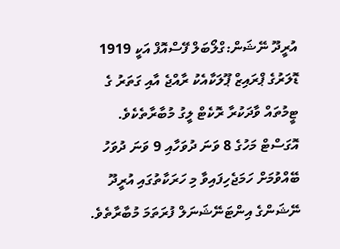އުރީދޫ ނޭޝަން:ގްލޯބަލް ފޭސްއޮފް އަކީ 1919 ޑޮލަރުގެ ޕްރައިޒް ޕޫލަކާއެކު ރާއްޖެ އާއި ގަތަރު ގެ ޓީމުތައް ވާދަކުރާ ރޮކެޓް ލީގު މުބާރާތެކެވެ. އޮގަސްޓް މަހުގެ 8 ވަނަ ދުވަހާއި 9 ވަނަ ދުވަހު ބޭއްވުމަށް ހަމަޖެހިފައިވާ މި ހަރަކާތުގައި އުރީދޫ ނޭޝަންގެ އިންޓަނޭޝަނަލް ފުރަތަމަ މުބާރާތެވެ.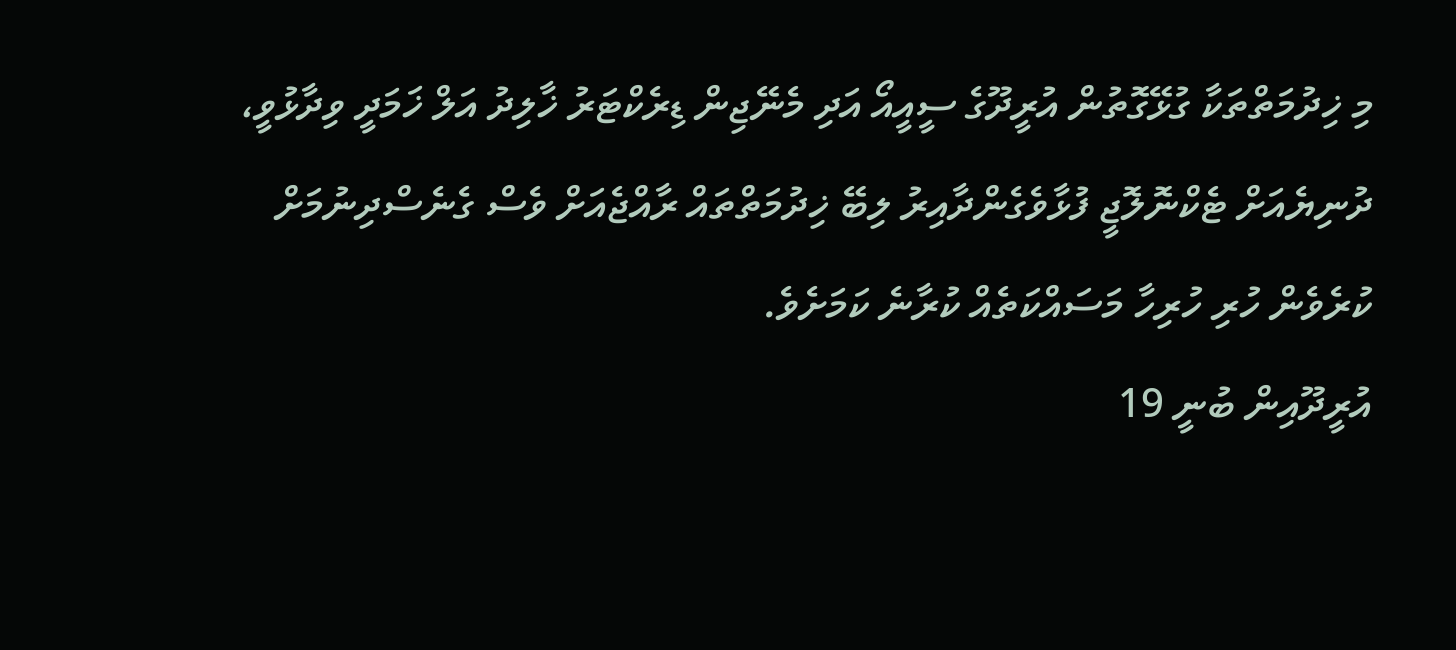މި ޚިދުމަތްތަކާ ގުޅޭގޮތުން އުރީދޫގެ ސީއީއޯ އަދި މެނޭޖިން ޑިރެކްޓަރު ޚާލިދު އަލް ޚަމަދީ ވިދާޅުވީ، ދުނިޔެއަށް ޓެކްނޮލޮޖީ ފުޅާވެގެންދާއިރު ލިބޭ ޚިދުމަތްތައް ރާއްޖެއަށް ވެސް ގެނެސްދިނުމަށް ކުރެވެން ހުރި ހުރިހާ މަސައްކަތެއް ކުރާނެ ކަމަށެވެ.
އުރީދޫއިން ބުނީ 19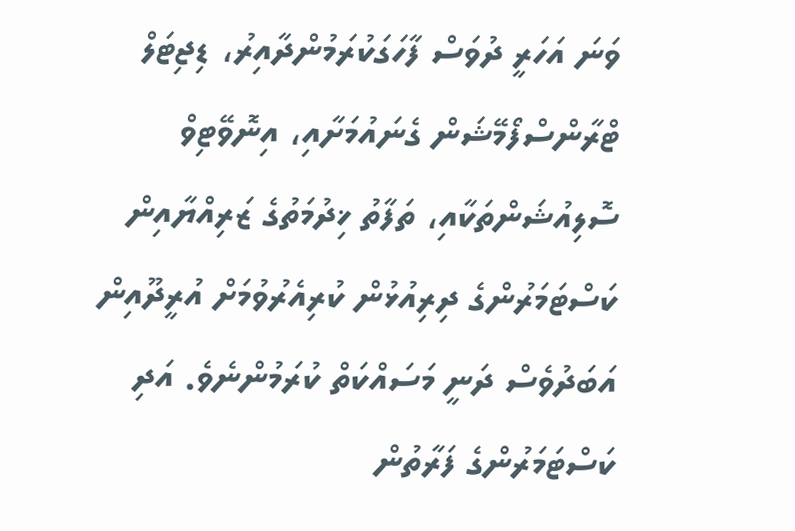ވަނަ އަހަރީ ދުވަސް ފާހަގަކުރަމުންދާއިރު، ޑިޖިޓަލް ޓްރާންސްފޯމޭޝަން ގެނައުމަށާއި، އިނޮވޭޓިވް ސޮލިއުޝަންތަކާއި، ތަފާތު ޚިދުމަތުގެ ޒަރިއްޔާއިން ކަސްޓަމަރުންގެ ދިރިއުޅުން ކުރިއެރުވުމަށް އުރީދޫއިން އަބަދުވެސް ދަނީ މަސައްކަތް ކުރަމުންނެވެ. އަދި ކަސްޓަމަރުންގެ ފަރާތުން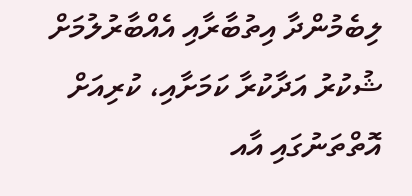ލިބެމުންދާ އިތުބާރާއި އެއްބާރުލުމަށް ޝުކުރު އަދާކުރާ ކަމަށާއި، ކުރިއަށް އޮތްތަނުގައި އާއ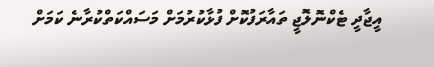އީޖާދީ ޓެކްނޮލޮޖީ ތައާރަފުކޮށް ފުޅާކުރުމަށް މަސައްކަތްކުރާނެ ކަމަށް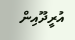އުރީދޫއިން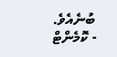ބުނެއެވެ.
- ކޮމެންޓް